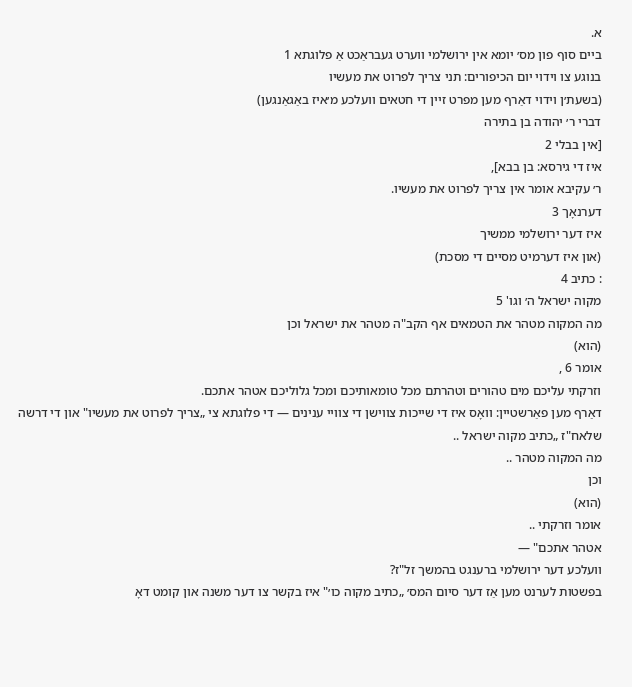א.
ביים סוף פון מס׳ יומא אין ירושלמי ווערט געבראַכט אַ פלוגתא 1
בנוגע צו וידוי יום הכיפורים: תני צריך לפרוט את מעשיו
(בשעת׳ן וידוי דאַרף מען מפרט זיין די חטאים וועלכע מ׳איז באַגאַנגען)
דברי ר׳ יהודה בן בתירה
[אין בבלי 2
איז די גירסא: בן בבא],
ר׳ עקיבא אומר אין צריך לפרוט את מעשיו.
דערנאָך 3
איז דער ירושלמי ממשיך
(און איז דערמיט מסיים די מסכת)
: כתיב 4
מקוה ישראל ה׳ וגו' 5
מה המקוה מטהר את הטמאים אף הקב"ה מטהר את ישראל וכן
(הוא)
אומר 6 ,
וזרקתי עליכם מים טהורים וטהרתם מכל טומאותיכם ומכל גלוליכם אטהר אתכם.
דאַרף מען פאַרשטיין: וואָס איז די שייכות צווישן די צוויי ענינים — די פלוגתא צי „צריך לפרוט את מעשיו" און די דרשה שלאח"ז „כתיב מקוה ישראל ..
מה המקוה מטהר ..
וכן
(הוא)
אומר וזרקתי ..
אטהר אתכם" —
וועלכע דער ירושלמי ברענגט בהמשך זל"ז?
בפשטות לערנט מען אַז דער סיום המס׳ „כתיב מקוה כו׳" איז בקשר צו דער משנה און קומט דאָ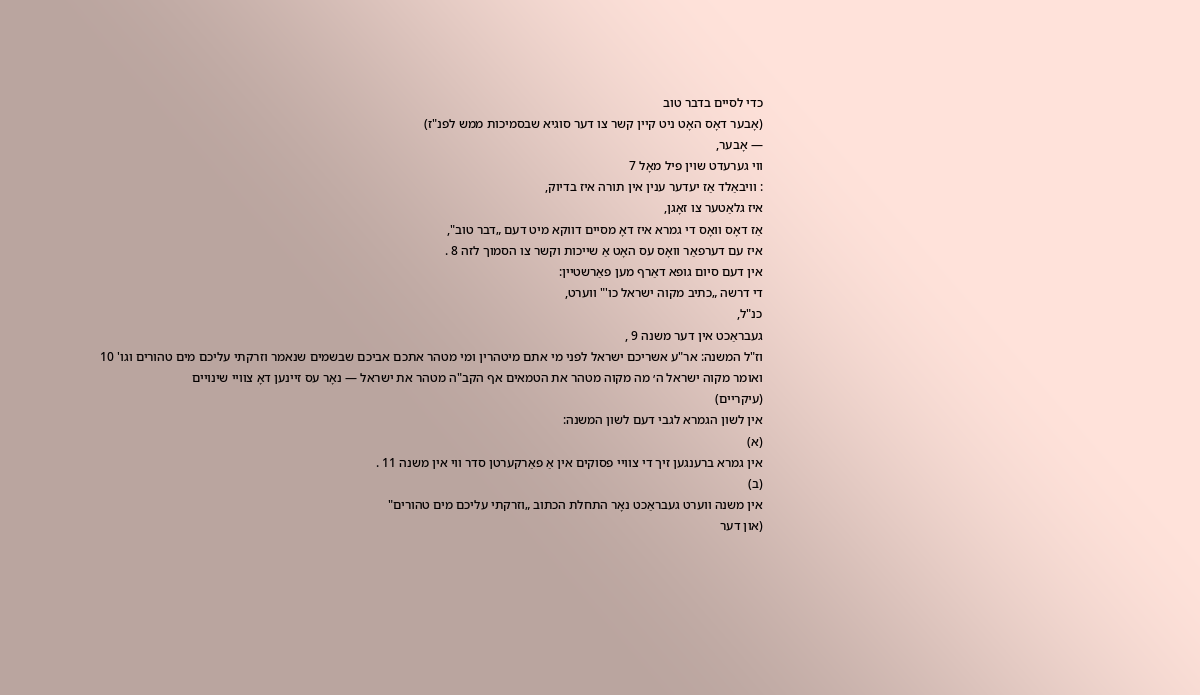כדי לסיים בדבר טוב
(אָבער דאָס האָט ניט קיין קשר צו דער סוגיא שבסמיכות ממש לפנ"ז)
— אָבער,
ווי גערעדט שוין פיל מאָל 7
: וויבאַלד אַז יעדער ענין אין תורה איז בדיוק,
איז גלאַטער צו זאָגן,
אַז דאָס וואָס די גמרא איז דאָ מסיים דווקא מיט דעם „דבר טוב",
איז עם דערפאַר וואָס עס האָט אַ שייכות וקשר צו הסמוך לזה 8 .
אין דעם סיום גופא דאַרף מען פאַרשטיין:
די דרשה „כתיב מקוה ישראל כו'" ווערט,
כנ"ל,
געבראַכט אין דער משנה 9 ,
וז"ל המשנה: אר"ע אשריכם ישראל לפני מי אתם מיטהרין ומי מטהר אתכם אביכם שבשמים שנאמר וזרקתי עליכם מים טהורים וגו' 10
ואומר מקוה ישראל ה׳ מה מקוה מטהר את הטמאים אף הקב"ה מטהר את ישראל — נאָר עס זיינען דאָ צוויי שינויים
(עיקריים)
אין לשון הגמרא לגבי דעם לשון המשנה:
(א)
אין גמרא ברענגען זיך די צוויי פסוקים אין אַ פאַרקערטן סדר ווי אין משנה 11 .
(ב)
אין משנה ווערט געבראַכט נאָר התחלת הכתוב „וזרקתי עליכם מים טהורים"
(און דער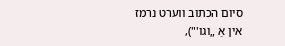סיום הכתוב ווערט נרמז אין אַ „וגו'"),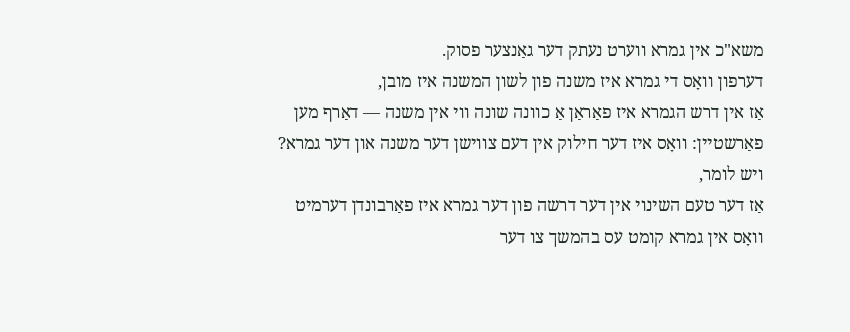משא"כ אין גמרא ווערט נעתק דער גאַנצער פסוק.
דערפון וואָס די גמרא איז משנה פון לשון המשנה איז מובן,
אַז אין דרש הגמרא איז פאַראַן אַ כוונה שונה ווי אין משנה — דאַרף מען פאַרשטיין: וואָס איז דער חילוק אין דעם צווישן דער משנה און דער גמרא?
ויש לומר,
אַז דער טעם השינוי אין דער דרשה פון דער גמרא איז פאַרבונדן דערמיט וואָס אין גמרא קומט עס בהמשך צו דער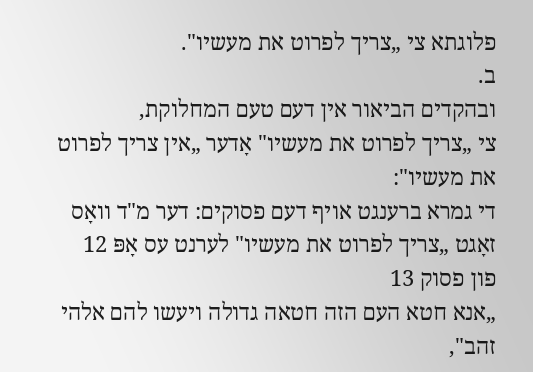פלוגתא צי „צריך לפרוט את מעשיו".
ב.
ובהקדים הביאור אין דעם טעם המחלוקת,
צי „צריך לפרוט את מעשיו" אָדער „אין צריך לפרוט את מעשיו":
די גמרא ברענגט אויף דעם פסוקים: דער מ"ד וואָס זאָגט „צריך לפרוט את מעשיו" לערנט עס אָפּ 12
פון פסוק 13
„אנא חטא העם הזה חטאה גדולה ויעשו להם אלהי זהב",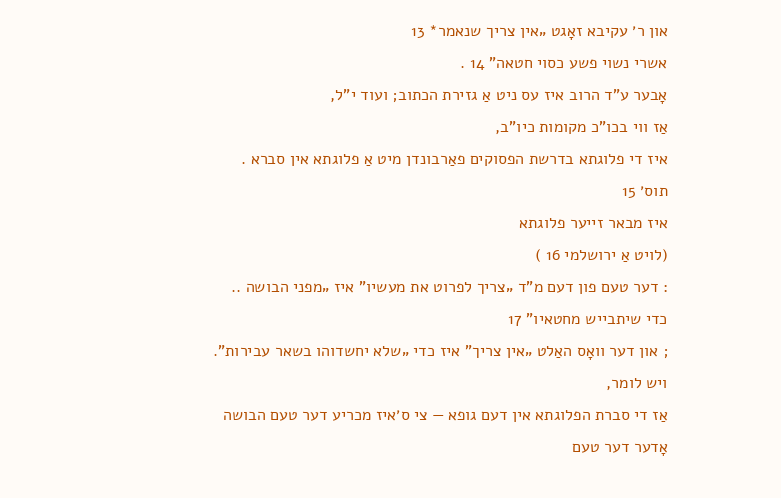און ר׳ עקיבא זאָגט „אין צריך שנאמר* 13
אשרי נשוי פשע כסוי חטאה" 14 .
אָבער ע"ד הרוב איז עס ניט אַ גזירת הכתוב; ועוד י"ל,
אַז ווי בכו"כ מקומות כיו"ב,
איז די פלוגתא בדרשת הפסוקים פאַרבונדן מיט אַ פלוגתא אין סברא .
תוס׳ 15
איז מבאר זייער פלוגתא
(לויט אַ ירושלמי 16 )
: דער טעם פון דעם מ"ד „צריך לפרוט את מעשיו" איז „מפני הבושה ..
כדי שיתבייש מחטאיו" 17
; און דער וואָס האַלט „אין צריך" איז כדי „שלא יחשדוהו בשאר עבירות".
ויש לומר,
אַז די סברת הפלוגתא אין דעם גופא — צי ס׳איז מכריע דער טעם הבושה אָדער דער טעם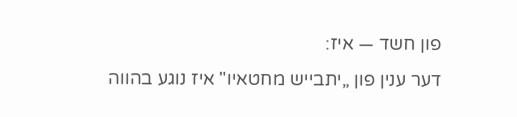פון חשד — איז:
דער ענין פון „יתבייש מחטאיו" איז נוגע בהווה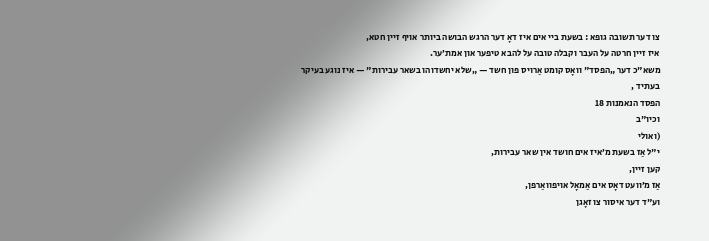צו דער תשובה גופא : בשעת ביי אים איז דאָ דער הרגש הבושה ביותר אויף זיין חטא,
איז זיין חרטה על העבר וקבלה טובה על להבא טיפער און אמת׳ער.
משא"כ דער „הפסד" וואָס קומט אַרויס פון חשד — „שלא יחשדוהו בשאר עבירות" — איז נוגע בעיקר בעתיד ,
הפסד הנאמנות 18
וכיו"ב
(ואולי
י"ל אַז בשעת מ׳איז אים חושד אין שאר עבירות,
קען זיין,
אַז מ׳וועט דאָס אים אַמאָל אויפוואַרפן,
וע"ד דער איסור צו זאָגן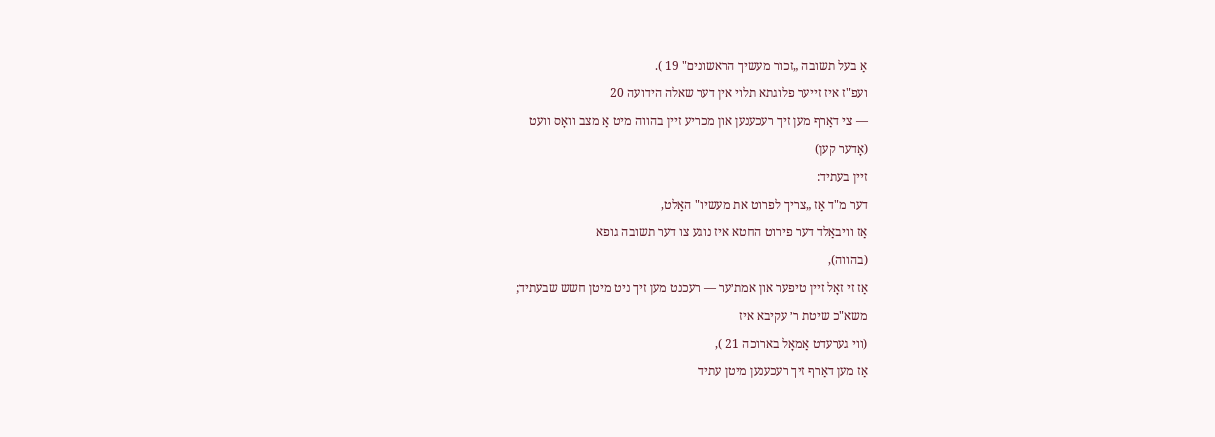אַ בעל תשובה „זכור מעשיך הראשונים" 19 ).
ועפ"ז איז זייער פלוגתא תלוי אין דער שאלה הידועה 20
— צי דאַרף מען זיך רעכענען און מכריע זיין בהווה מיט אַ מצב וואָס וועט
(אָדער קען)
זיין בעתיד:
דער מ"ד אַז „צריך לפרוט את מעשיו" האַלט,
אַז וויבאַלד דער פירוט החטא איז נוגע צו דער תשובה גופא
(בהווה),
אַז זי זאָל זיין טיפער און אמת׳ער — רעכנט מען זיך ניט מיטן חשש שבעתיד;
משא"כ שיטת ר׳ עקיבא איז
(ווי גערעדט אַמאָל בארוכה 21 ),
אַז מען דאַרף זיך רעכענען מיטן עתיד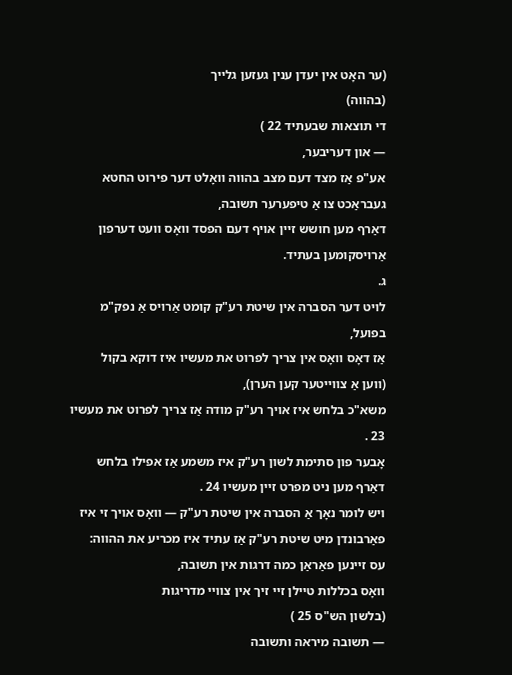(ער האָט אין יעדן ענין געזען גלייך
(בהווה)
די תוצאות שבעתיד 22 )
— און דעריבער,
אע"פ אַז מצד דעם מצב בהווה וואָלט דער פירוט החטא געבראַכט צו אַ טיפערער תשובה,
דאַרף מען חושש זיין אויף דעם הפסד וואָס וועט דערפון אַרויסקומען בעתיד.
ג.
לויט דער הסברה אין שיטת רע"ק קומט אַרויס אַ נפק"מ בפועל,
אַז דאָס וואָס אין צריך לפרוט את מעשיו איז דוקא בקול
(ווען אַ צווייטער קען הערן),
משא"כ בלחש איז אויך רע"ק מודה אַז צריך לפרוט את מעשיו 23 .
אָבער פון סתימת לשון רע"ק איז משמע אַז אפילו בלחש דאַרף מען ניט מפרט זיין מעשיו 24 .
ויש לומר נאָך אַ הסברה אין שיטת רע"ק — וואָס אויך זי איז פאַרבונדן מיט שיטת רע"ק אַז עתיד איז מכריע את ההווה:
עס זיינען פאַראַן כמה דרגות אין תשובה,
וואָס בכללות טיילן זיי זיך אין צוויי מדריגות
(בלשון הש"ס 25 )
— תשובה מיראה ותשובה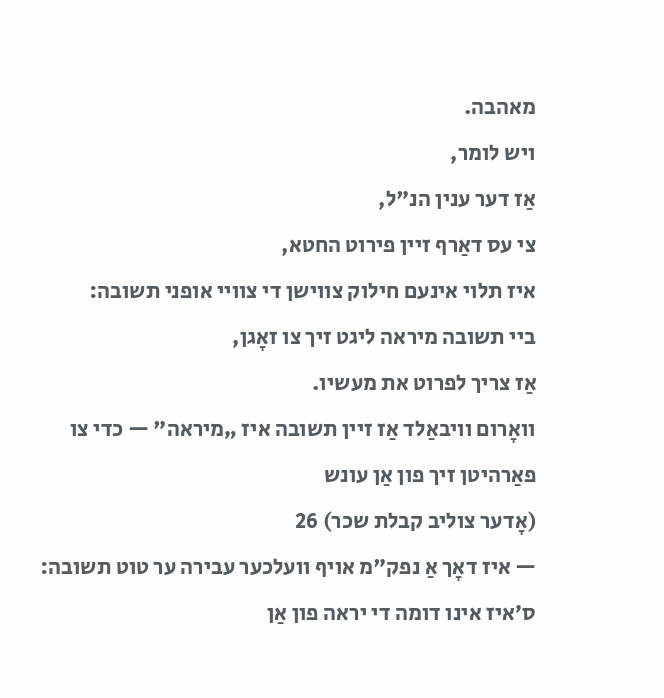מאהבה.
ויש לומר,
אַז דער ענין הנ"ל,
צי עס דאַרף זיין פירוט החטא,
איז תלוי אינעם חילוק צווישן די צוויי אופני תשובה:
ביי תשובה מיראה ליגט זיך צו זאָגן,
אַז צריך לפרוט את מעשיו.
וואָרום וויבאַלד אַז זיין תשובה איז „מיראה" — כדי צו פאַרהיטן זיך פון אַן עונש
(אָדער צוליב קבלת שכר) 26
— איז דאָך אַ נפק"מ אויף וועלכער עבירה ער טוט תשובה: ס׳איז אינו דומה די יראה פון אַן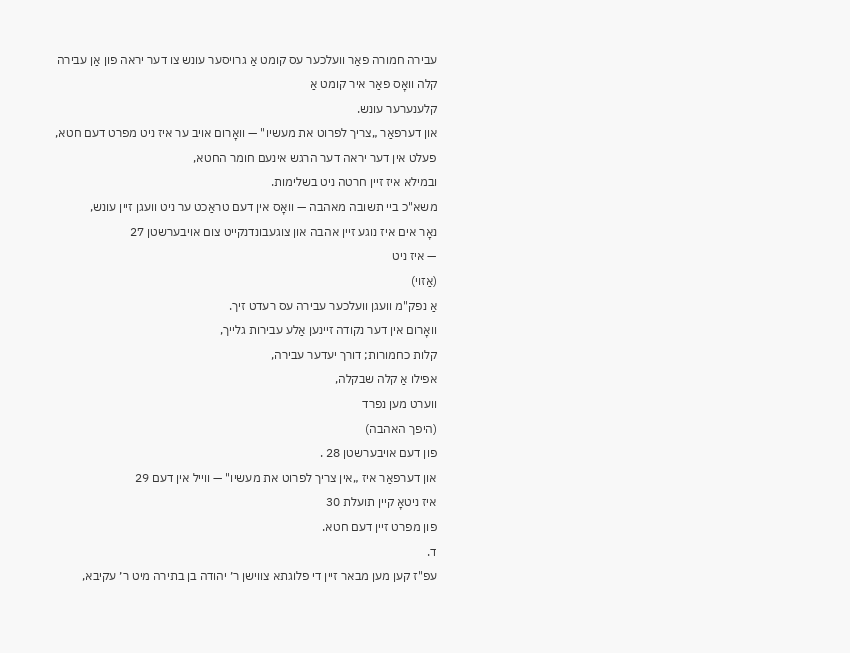עבירה חמורה פאַר וועלכער עס קומט אַ גרויסער עונש צו דער יראה פון אַן עבירה קלה וואָס פאַר איר קומט אַ
קלענערער עונש.
און דערפאַר „צריך לפרוט את מעשיו" — וואָרום אויב ער איז ניט מפרט דעם חטא,
פעלט אין דער יראה דער הרגש אינעם חומר החטא,
ובמילא איז זיין חרטה ניט בשלימות.
משא"כ ביי תשובה מאהבה — וואָס אין דעם טראַכט ער ניט וועגן זיין עונש,
נאָר אים איז נוגע זיין אהבה און צוגעבונדנקייט צום אויבערשטן 27
— איז ניט
(אַזוי)
אַ נפק"מ וועגן וועלכער עבירה עס רעדט זיך.
וואָרום אין דער נקודה זיינען אַלע עבירות גלייך,
קלות כחמורות; דורך יעדער עבירה,
אפילו אַ קלה שבקלה,
ווערט מען נפרד
(היפך האהבה)
פון דעם אויבערשטן 28 .
און דערפאַר איז „אין צריך לפרוט את מעשיו" — ווייל אין דעם 29
איז ניטאָ קיין תועלת 30
פון מפרט זיין דעם חטא.
ד.
עפ"ז קען מען מבאר זיין די פלוגתא צווישן ר׳ יהודה בן בתירה מיט ר׳ עקיבא,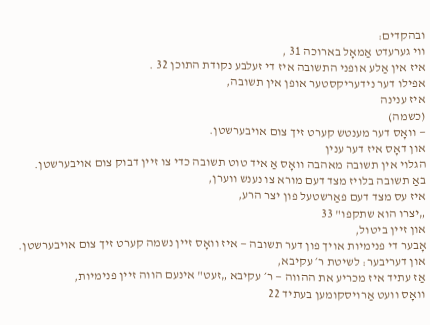ובהקדים:
ווי גערעדט אַמאָל בארוכה 31 ,
איז אין אַלע אופני התשובה איז די זעלבע נקודת התוכן 32 .
אפילו דער נידעריקסטער אופן אין תשובה,
איז ענינה
(כשמה)
— וואָס דער מענטש קערט זיך צום אויבערשטן.
און דאָס איז דער ענין
הגלוי אין תשובה מאהבה וואָס אַ איד טוט תשובה כדי צו זיין דבוק צום אויבערשטן.
באַ תשובה בלויז מצד דעם מורא צו נענש ווערן,
איז עס מצד דעם פאַרשטעל פון יצר הרע,
„יצרו הוא שתקפו" 33
און זיין ביטול,
אָבער די פנימיות אויך פון דער תשובה — איז וואָס זיין נשמה קערט זיך צום אויבערשטן.
און דעריבער: לשיטת ר׳ עקיבא,
אַז עתיד איז מכריע את ההווה — ר׳ עקיבא „זעט" אינעם הווה זיין פנימיות,
וואָס וועט אַרויסקומען בעתיד 22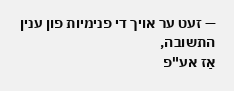— זעט ער אויך די פנימיות פון ענין התשובה,
אַז אע"פ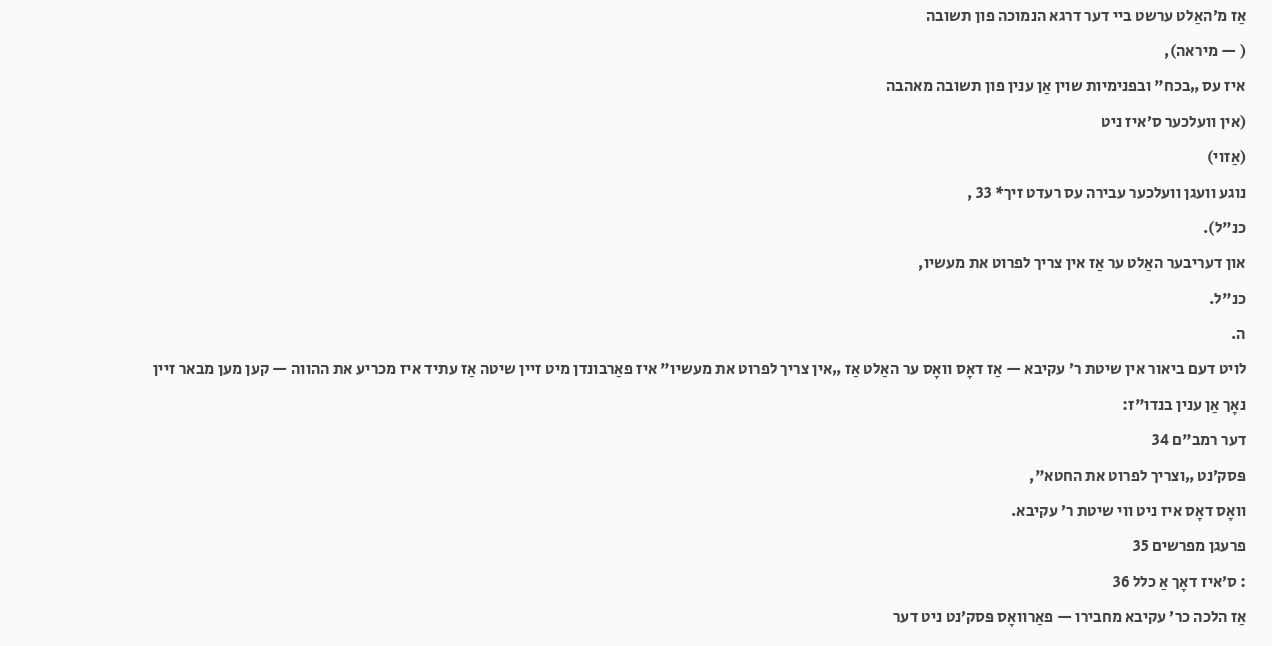אַז מ׳האַלט ערשט ביי דער דרגא הנמוכה פון תשובה
( — מיראה),
איז עס „בכח" ובפנימיות שוין אַן ענין פון תשובה מאהבה
(אין וועלכער ס׳איז ניט
(אַזוי)
נוגע וועגן וועלכער עבירה עס רעדט זיך* 33 ,
כנ"ל).
און דעריבער האַלט ער אַז אין צריך לפרוט את מעשיו,
כנ"ל.
ה.
לויט דעם ביאור אין שיטת ר׳ עקיבא — אַז דאָס וואָס ער האַלט אַז „אין צריך לפרוט את מעשיו" איז פאַרבונדן מיט זיין שיטה אַז עתיד איז מכריע את ההווה — קען מען מבאר זיין נאָך אַן ענין בנדו"ז:
דער רמב"ם 34
פּסק׳נט „וצריך לפרוט את החטא",
וואָס דאָס איז ניט ווי שיטת ר׳ עקיבא.
פרעגן מפרשים 35
: ס׳איז דאָך אַ כלל 36
אַז הלכה כר׳ עקיבא מחבירו — פאַרוואָס פּסק׳נט ניט דער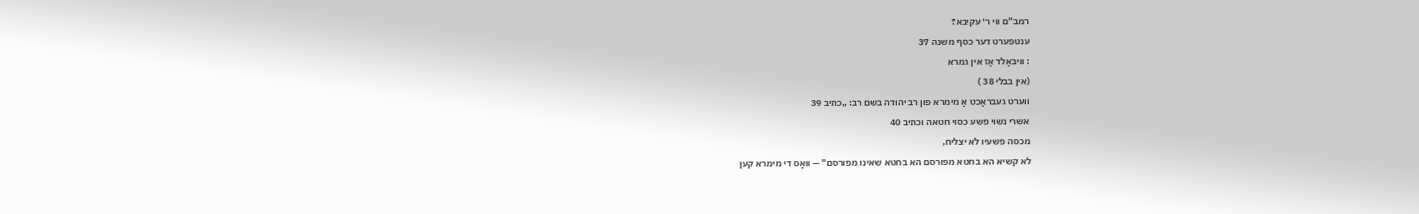רמב"ם ווי ר׳ עקיבא?
ענטפערט דער כסף משנה 37
: וויבאַלד אַז אין גמרא
(אין בבלי 38 )
ווערט געבראַכט אַ מימרא פון רב יהודה בשם רב: „כתיב 39
אשרי נשוי פשע כסוי חטאה וכתיב 40
מכסה פשעיו לא יצליח,
לא קשיא הא בחטא מפורסם הא בחטא שאינו מפורסם" — וואָס די מימרא קען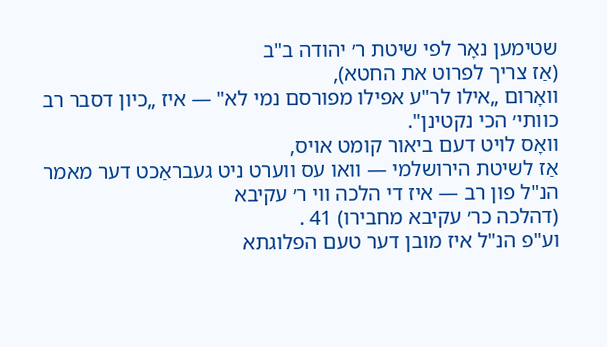שטימען נאָר לפי שיטת ר׳ יהודה ב"ב
(אַז צריך לפרוט את החטא),
וואָרום „אילו לר"ע אפילו מפורסם נמי לא" — איז „כיון דסבר רב כוותי׳ הכי נקטינן".
וואָס לויט דעם ביאור קומט אויס,
אַז לשיטת הירושלמי — וואו עס ווערט ניט געבראַכט דער מאמר הנ"ל פון רב — איז די הלכה ווי ר׳ עקיבא
(דהלכה כר׳ עקיבא מחבירו) 41 .
וע"פ הנ"ל איז מובן דער טעם הפלוגתא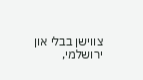צווישן בבלי און ירושלמי,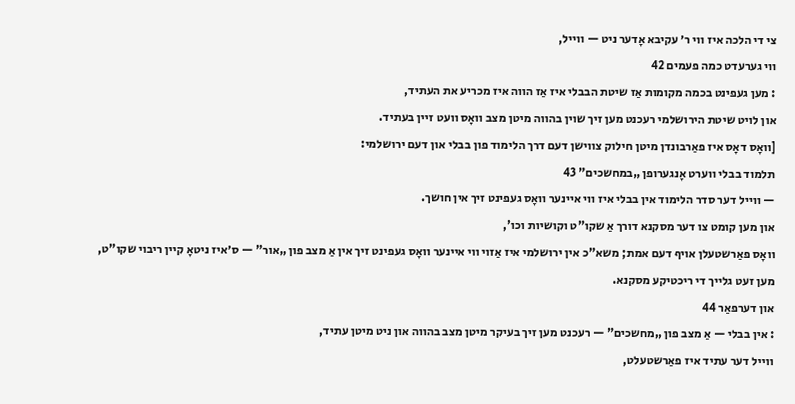צי די הלכה איז ווי ר׳ עקיבא אָדער ניט — ווייל,
ווי גערעדט כמה פעמים 42
: מען געפינט בכמה מקומות אַז שיטת הבבלי איז אַז הווה איז מכריע את העתיד,
און לויט שיטת הירושלמי רעכנט מען זיך שוין בהווה מיטן מצב וואָס וועט זיין בעתיד.
[וואָס דאָס איז פאַרבונדן מיטן חילוק צווישן דעם דרך הלימוד פון בבלי און דעם ירושלמי:
תלמוד בבלי ווערט אָנגערופן „במחשכים" 43
— ווייל דער סדר הלימוד אין בבלי איז ווי איינער וואָס געפינט זיך אין חושך.
און מען קומט צו דער מסקנא דורך אַ שקו"ט וקושיות וכו',
וואָס פאַרשטעלן אויף דעם אמת; משא"כ אין ירושלמי איז אַזוי ווי איינער וואָס געפינט זיך אין אַ מצב פון „אור" — ס׳איז ניטאָ קיין ריבוי שקו"ט,
מען זעט גלייך די ריכטיקע מסקנא.
און דערפאַר 44
: אין בבלי — אַ מצב פון „מחשכים" — רעכנט מען זיך בעיקר מיטן מצב בהווה און ניט מיטן עתיד,
ווייל דער עתיד איז פאַרשטעלט,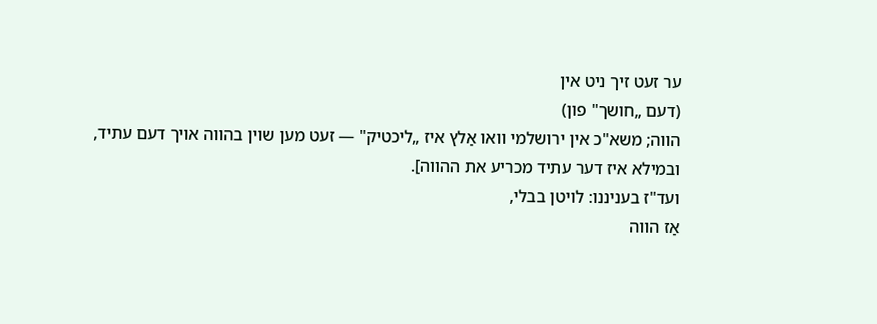ער זעט זיך ניט אין
(דעם „חושך" פון)
הווה; משא"כ אין ירושלמי וואו אַלץ איז „ליכטיק" — זעט מען שוין בהווה אויך דעם עתיד,
ובמילא איז דער עתיד מכריע את ההווה].
ועד"ז בעניננו: לויטן בבלי,
אַז הווה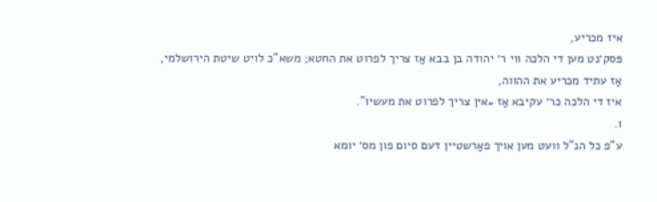איז מכריע,
פּסק׳נט מען די הלכה ווי ר׳ יהודה בן בבא אַז צריך לפרוט את החטא; משא"כ לויט שיטת הירושלמי,
אַז עתיד מכריע את ההווה,
איז די הלכה כר׳ עקיבא אַז „אין צריך לפרוט את מעשיו".
ו.
ע"פ כל הנ"ל וועט מען אויך פאַרשטיין דעם סיום פון מס׳ יומא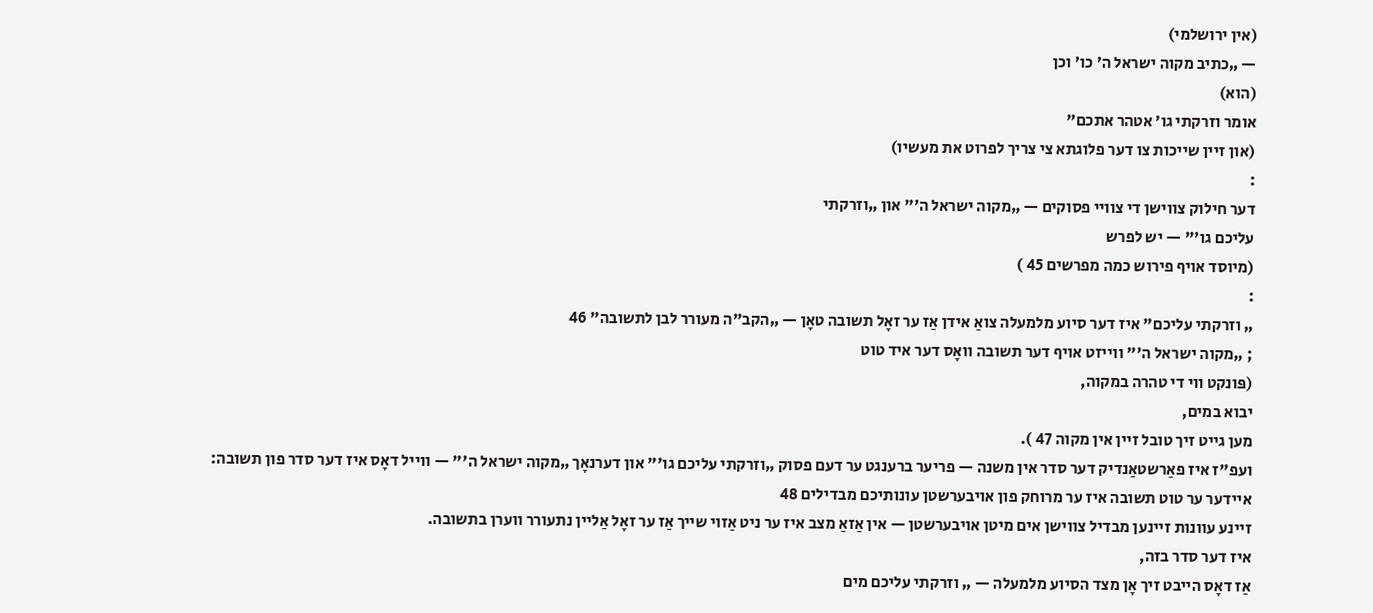(אין ירושלמי)
— „כתיב מקוה ישראל ה׳ כו׳ וכן
(הוא)
אומר וזרקתי גו׳ אטהר אתכם"
(און זיין שייכות צו דער פלוגתא צי צריך לפרוט את מעשיו)
:
דער חילוק צווישן די צוויי פסוקים — „מקוה ישראל ה׳" און „וזרקתי
עליכם גו'" — יש לפרש
(מיוסד אויף פירוש כמה מפרשים 45 )
:
„ וזרקתי עליכם" איז דער סיוע מלמעלה צואַ אידן אַז ער זאָל תשובה טאָן — „הקב"ה מעורר לבן לתשובה" 46
; „מקוה ישראל ה'" ווייזט אויף דער תשובה וואָס דער איד טוט
(פּונקט ווי די טהרה במקוה,
יבוא במים,
מען גייט זיך טובל זיין אין מקוה 47 ).
ועפ"ז איז פאַרשטאַנדיק דער סדר אין משנה — פריער ברענגט ער דעם פסוק „וזרקתי עליכם גו'" און דערנאָך „מקוה ישראל ה'" — ווייל דאָס איז דער סדר פון תשובה:
איידער ער טוט תשובה איז ער מרוחק פון אויבערשטן עונותיכם מבדילים 48
זיינע עוונות זיינען מבדיל צווישן אים מיטן אויבערשטן — אין אַזאַ מצב איז ער ניט אַזוי שייך אַז ער זאָל אַליין נתעורר ווערן בתשובה.
איז דער סדר בזה,
אַז דאָס הייבט זיך אָן מצד הסיוע מלמעלה — „ וזרקתי עליכם מים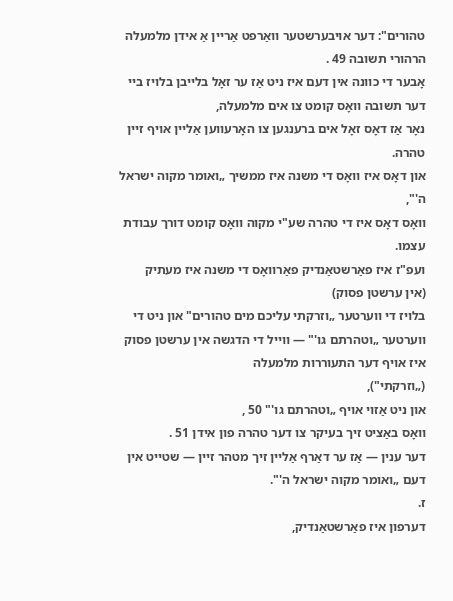טהורים": דער אויבערשטער וואַרפט אַריין אַ אידן מלמעלה הרהורי תשובה 49 .
אָבער די כוונה אין דעם איז ניט אַז ער זאָל בלייבן בלויז ביי דער תשובה וואָס קומט צו אים מלמעלה,
נאָר אַז דאָס זאָל אים ברענגען צו האָרעווען אַליין אויף זיין טהרה.
און דאָס איז וואָס די משנה איז ממשיך „ואומר מקוה ישראל ה'",
וואָס דאָס איז די טהרה שע"י מקוה וואָס קומט דורך עבודת עצמו.
ועפ"ז איז פאַרשטאַנדיק פאַרוואָס די משנה איז מעתיק
(אין ערשטן פסוק)
בלויז די ווערטער „וזרקתי עליכם מים טהורים" און ניט די ווערטער „וטהרתם גו'" — ווייל די הדגשה אין ערשטן פסוק איז אויף דער התעוררות מלמעלה
(„וזרקתי"),
און ניט אַזוי אויף „וטהרתם גו'" 50 ,
וואָס באַציט זיך בעיקר צו דער טהרה פון אידן 51 .
דער ענין — אַז ער דאַרף אַליין זיך מטהר זיין — שטייט אין דעם „ואומר מקוה ישראל ה'".
ז.
דערפון איז פאַרשטאַנדיק,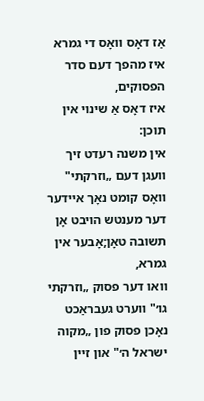אַז דאָס וואָס די גמרא איז מהפך דעם סדר הפסוקים,
איז דאָס אַ שינוי אין תוכן:
אין משנה רעדט זיך וועגן דעם „וזרקתי" וואָס קומט נאָך איידער דער מענטש הויבט אָן תשובה טאָן;אָבער אין גמרא,
וואו דער פסוק „וזרקתי גו׳" ווערט געבראַכט נאָכן פסוק פון „מקוה ישראל ה׳" און זיין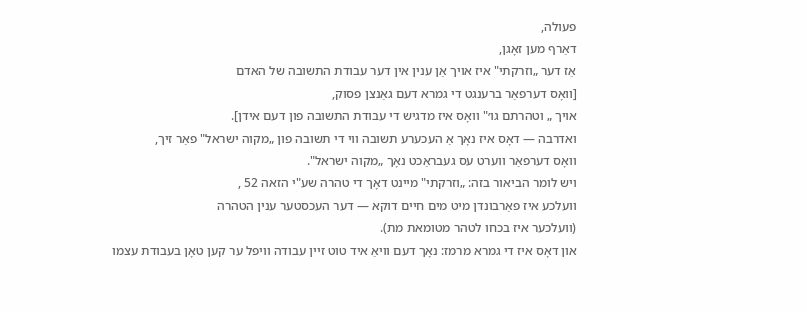פעולה,
דאַרף מען זאָגן,
אַז דער „וזרקתי" איז אויך אַן ענין אין דער עבודת התשובה של האדם
[וואָס דערפאַר ברענגט די גמרא דעם גאַנצן פסוק,
אויך „ וטהרתם גו׳" וואָס איז מדגיש די עבודת התשובה פון דעם אידן].
ואדרבה — דאָס איז נאָך אַ העכערע תשובה ווי די תשובה פון „מקוה ישראל" פאַר זיך,
וואָס דערפאַר ווערט עס געבראַכט נאָך „מקוה ישראל".
ויש לומר הביאור בזה: „וזרקתי" מיינט דאָך די טהרה שע"י הזאה 52 ,
וועלכע איז פאַרבונדן מיט מים חיים דוקא — דער העכסטער ענין הטהרה
(וועלכער איז בכחו לטהר מטומאת מת).
און דאָס איז די גמרא מרמז: נאָך דעם וויאַ איד טוט זיין עבודה וויפל ער קען טאָן בעבודת עצמו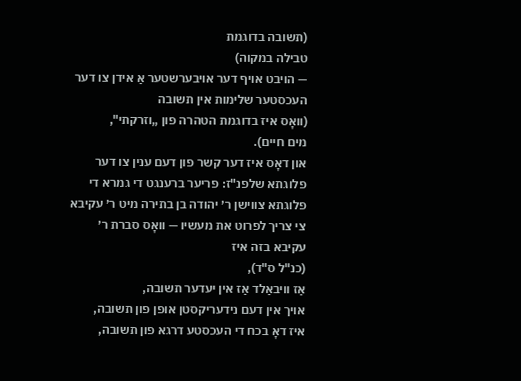(תשובה בדוגמת
טבילה במקוה)
— הויבט אויף דער אויבערשטער אַ אידן צו דער העכסטער שלימות אין תשובה
(וואָס איז בדוגמת הטהרה פון „וזרקתי",
מים חיים).
און דאָס איז דער קשר פון דעם ענין צו דער פלוגתא שלפנ"ז: פריער ברענגט די גמרא די פלוגתא צווישן ר׳ יהודה בן בתירה מיט ר׳ עקיבא צי צריך לפרוט את מעשיו — וואָס סברת ר׳ עקיבא בזה איז
(כנ"ל ס"ד),
אַז וויבאַלד אַז אין יעדער תשובה,
אויך אין דעם נידעריקסטן אופן פון תשובה,
איז דאָ בכח די העכסטע דרגא פון תשובה,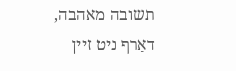תשובה מאהבה,
דאַרף ניט זיין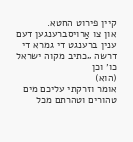קיין פירוט החטא.
און צו אַרויסברענגען דעם ענין ברענגט די גמרא די דרשה „כתיב מקוה ישראל כו׳ וכן
(הוא)
אומר וזרקתי עליכם מים טהורים וטהרתם מכל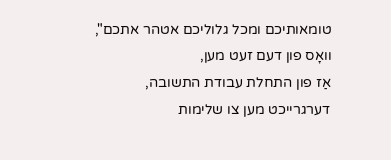טומאותיכם ומכל גלוליכם אטהר אתכם",
וואָס פון דעם זעט מען,
אַז פון התחלת עבודת התשובה,
דערגרייכט מען צו שלימות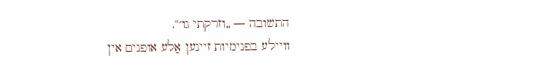התשובה — „וזרקתי גו׳".
וויילע בפנימיות זיינען אַלע אופנים אין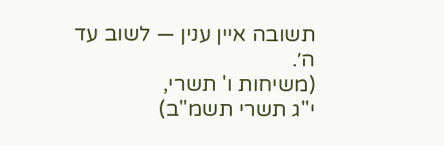תשובה איין ענין — לשוב עד ה׳.
(משיחות ו' תשרי,
י"ג תשרי תשמ"ב)